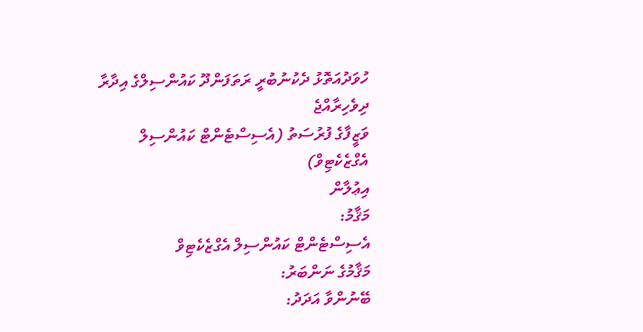ހުވަދުއަތޮޅު ދެކުނުބުރީ ރަތަފަންދޫ ކައުންސިލްގެ އިދާރާ
ދިވެހިރާއްޖެ
ވަޒީފާގެ ފުރުސަތު (އެސިސްޓެންޓް ކައުންސިލް އެގްޒެކެޓިވް)
އިޢުލާން
މަޤާމު:
އެސިސްޓެންޓް ކައުންސިލް އެގްޒެކެޓިވް
މަޤާމުގެ ނަންބަރު:
ބޭނުންވާ އަދަދު: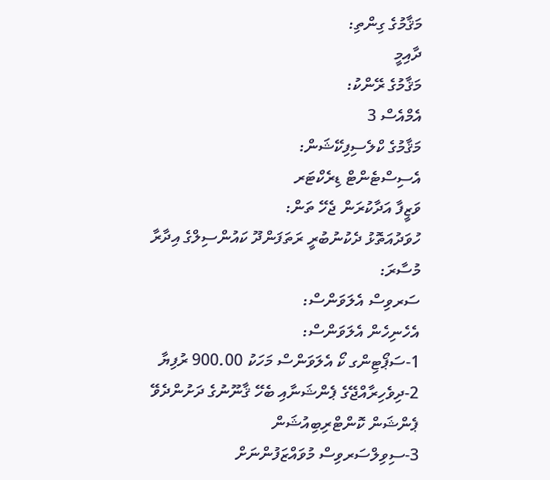މަޤާމުގެ ގިންތި:
ދާއިމީ
މަޤާމުގެ ރޭންކު:
އެމްއެސް 3
މަޤާމުގެ ކްލެސިފިކޭޝަން:
އެސިސްޓެންޓް ޑިރެކްޓަރ
ވަޒީފާ އަދާކުރަން ޖެހޭ ތަން:
ހުވަދުއަތޮޅު ދެކުނުބުރީ ރަތަފަންދޫ ކައުންސިލްގެ އިދާރާ
މުސާރަ:
ސަރވިސް އެލަވަންސް:
އެހެނިހެން އެލަވަންސް:
1-ސަޕޯޓިންގ ކޯ އެލަވަންސް މަހަކު 900.00 ރުފިޔާ
2-ދިވެހިރާއްޖޭގެ ޕެންޝަނާއި ބެހޭ ޤާނޫނުގެ ދަށުންދެވޭ ޕެންޝަން ކޮންޓްރިބިއުޝަން
3-ސިވިލްސަރވިސް މުވައްޒަފުންނަށް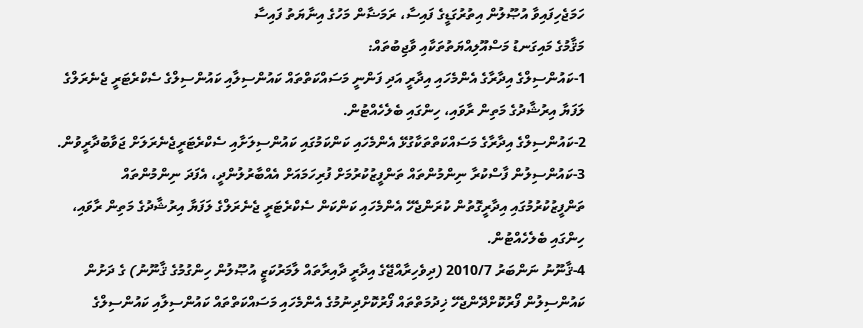ހަމަޖެހިފައިވާ އުޞޫލުން އިތުރުގަޑީގެ ފައިސާ، ރަމަޟާން މަހުގެ އިނާޔަތު ފައިސާ
މަޤާމުގެ މައިގަނޑު މަސްއޫލިއްޔަތުތަކާއި ވާޖިބުތައް:
1-ކައުންސިލްގެ އިދާރާގެ އެންމެހައި އިދާރީ އަދި ފަންނީ މަސައްކަތްތައް ކައުންސިލާއި ކައުންސިލްގެ ސެކްރެޓަރީ ޖެނެރަލްގެ ލަފަޔާ އިރުޝާދުގެ މަތިން ރާވައި، ހިންގައި ބެލެހެއްޓުން.
2-ކައުންސިލްގެ އިދާރާގެ މަސައްކަތްތަކާގުޅޭ އެންމެހައި ކަންކަމުގައި ކައުންސިލަށާއި ސެކްރެޓަރީޖެނެރަލަށް ޖަވާބުދާރީވުން.
3-ކައުންސިލުން ފާސްކުރާ ނިންމުންތައް ތަންފީޒުކުރުމަށް ފުރިހަމައަށް އެއްބާރުލުންދީ، އެފަދަ ނިންމުންތައް ތަންފީޒުކުރުމުގައި އިދާރީގޮތުން ކުރަންޖެހޭ އެންމެހައި ކަންކަން ސެކްރެޓަރީ ޖެނެރަލްގެ ލަފަޔާ އިރުޝާދުގެ މަތިން ރާވައި، ހިންގައި ބެލެހެއްޓުން.
4-ޤާނޫނު ނަންބަރު 2010/7 (ދިވެހިރާއްޖޭގެ އިދާރީ ދާއިރާތައް ލާމަރުކަޒީ އުޞޫލުން ހިންގުމުގެ ޤާނޫނު) ގެ ދަށުން ކައުންސިލުން ފޯރުކޮށްދޭންޖެހޭ ޚިދުމަތްތައް ފޯރުކޮށްދިނުމުގެ އެންމެހައި މަސައްކަތްތައް ކައުންސިލާއި ކައުންސިލްގެ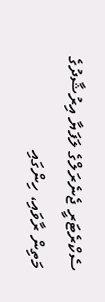ސެކްރެޓަރީ ޖެނެރަލްގެ ލަފަޔާ އިރުޝާދުގެ މަތިން ރާވައި، ހިންގައި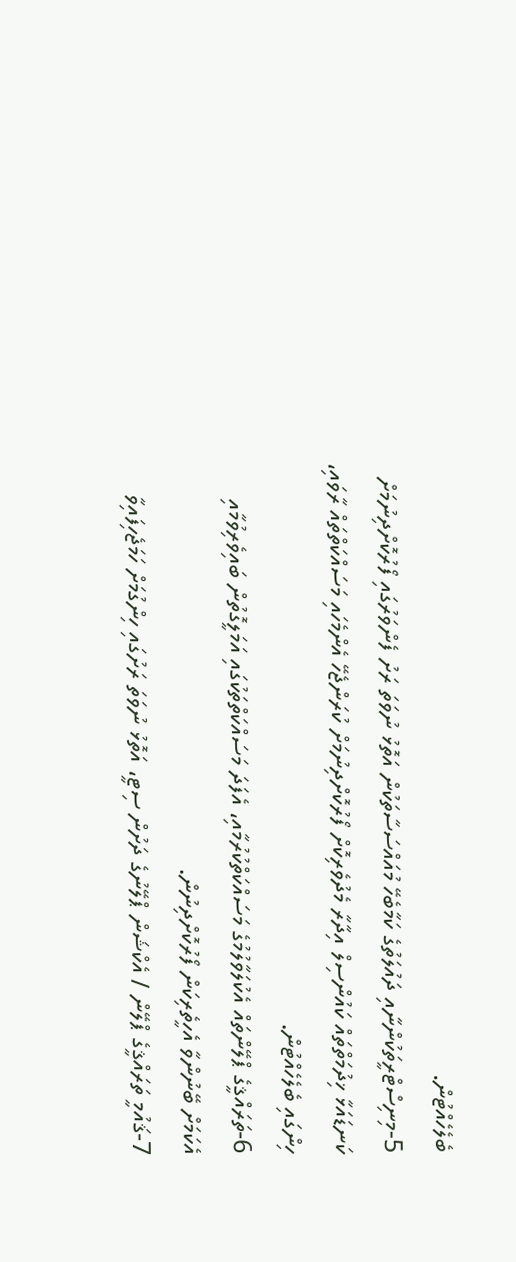ބެލެހެއްޓުން.
5-މިނިސްޓްރީތަކުންނާއި ދައުލަތުގެ ކަމާބެހޭ މުއައްސަސާތަކުން އަތޮޅު ނުވަތަ ރަށު ފެންވަރުގައި ފޯރުކޮށްދިނުމަށް ކަނޑައަޅާ ޚިދުމަތްތައް ކައުންސިލް އިދާރާ މެދުވެރިކޮށް ފޯރުކޮށްދިނުމަށް ކުރަންޖެހޭ އެންމެހައި މަސައްކަތްތައް ރާވައި، ހިންގައި ބެލެހެއްޓުން.
6-ތަރައްޤީގެ ޕްލޭންތައް އެކުލަވާލުމުގެ މަސައްކަތްކުރުމާއި، އެފަދަ މަސައްކަތްތަކުގައި އަމަލީގޮތުން ބައިވެރިވުމާއި އެކަމަށް ބޭނުންވާ އެހީތެރިކަން ފޯރުކޮށްދިނުން.
7-ޤައުމީ ތަރައްޤީގެ ޕްލޭން / އެކްޝަން ޕްލޭނުގެ ދަށުން ސިޓީ، އަތޮޅު ނުވަތަ ރަށުގައި ހިންގުމަށް ހަމަޖެހިފައިވާ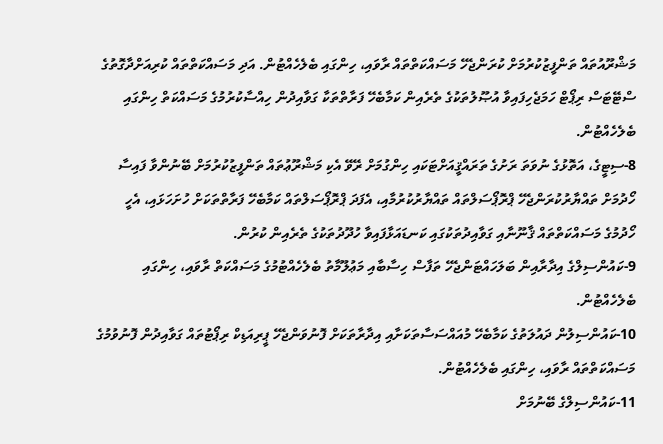މަޝްރޫއުތައް ތަންފީޒުކުރުމަށް ކުރަންޖެހޭ މަސައްކަތްތައް ރާވައި، ހިންގައި ބެލެހެއްޓުން. އަދި މަސައްކަތްތައް ކުރިއަށްދާގޮތުގެ ސްޓޭޓަސް ރިޕޯޓް ހަމަޖެހިފައިވާ އުޞޫލުތަކުގެ ތެރެއިން ކަމާބެހޭ ފަރާތްތަކާ ގަވާއިދުން ހިއްސާކުރުމުގެ މަސައްކަތް ހިންގައި ބެލެހެއްޓުން.
8-ސިޓީގެ، އަތޮޅުގެ ނުވަތަ ރަށުގެ ތަރައްޤީއަށްޓަކައި ހިންގުމަށް ރޭވޭ އެކި މަޝްރޫޢުތައް ތަންފީޒުކުރުމަށް ބޭނުންވާ ފައިސާ ހޯދުމަށް ތައްޔާރުކުރަންޖެހޭ ޕްރޮޕޯސަލްތައް ތައްޔާރުކުރުމާއި، އެފަދަ ޕްރޮޕޯސަލްތައް ކަމާބެހޭ ފަރާތްތަކަށް ހުށަހަޅައި، އެހީ ހޯދުމުގެ މަސައްކަތްތައް ޤާނޫނާއި ގަވާއިދުތަކުގައި ކަނޑައަޅާފައިވާ ހުދޫދުތަކުގެ ތެރެއިން ކުރުން.
9-ކައުންސިލްގެ އިދާރާއިން ބަލަހައްޓަންޖެހޭ ތަފާސް ހިސާބާއި މަޢުލޫމާތު ބެލެހެއްޓުމުގެ މަސައްކަތް ރާވައި، ހިންގައި ބެލެހެއްޓުން.
10-ކައުންސިލުން ދައުލަތުގެ ކަމާބެހޭ މުއައްސަސާތަކަށާއި އިދާރާތަކަށް ފޮނުވަންޖެހޭ ޕީރިއަޑިކް ރިޕޯޓުތައް ގަވާއިދުން ފޮނުވުމުގެ މަސައްކަތްތައް ރާވައި، ހިންގައި ބެލެހެއްޓުން.
11-ކައުންސިލްގެ ބޭނުމަށް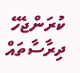ކުރަންޖެހޭ ދިރާސާތައް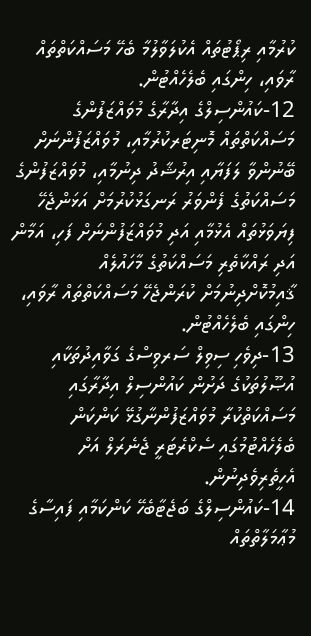ކުރުމާއި ރިޕޯޓުތައް އެކުލަވާލުމާ ބެހޭ މަސައްކަތްތައް ރާވައި، ހިންގައި ބެލެހެއްޓުން.
12-ކައުންސިލްގެ އިދާރާގެ މުވައްޒަފުންގެ މަސައްކަތްތައް މޮނިޓަރކުރުމާއި، މުވައްޒަފުންނަށް ބޭނުންވާ ލަފަޔާއި އިރުޝާދު ދިނުމާއި، މުވައްޒަފުންގެ މަސައްކަތުގެ ފެންވަރު ރަނގަޅުކުރުމަށް އަޅަންޖެހޭ ފިޔަވަޅުތައް އެޅުމާއި އަދި މުވައްޒަފުންނަށް ފަހި، އަމާން އަދި ރައްކާތެރި މަސައްކަތުގެ މާހައުލެއް ޤާއިމުކޮށްދިނުމަށް ކުރަންޖެހޭ މަސައްކަތްތައް ރާވައި، ހިންގައި ބެލެހެއްޓުން.
13-ދިވެހި ސިވިލް ސަރވިސްގެ ގަވާއިދުތަކާއި އުޞޫލުތަކުގެ ދަށުން ކައުންސިލް އިދާރާގައި މަސައްކަތްކުރާ މުވައްޒަފުންނާގުޅޭ ކަންކަން ބެލެހެއްޓުމުގައި ސެކްރެޓަރީ ޖެނެރަލް އަށް އެހީތެރިވެދިނުން.
14-ކައުންސިލްގެ ބަޖެޓާބެހޭ ކަންކަމާއި ފައިސާގެ މުޢާމަލާތްތައް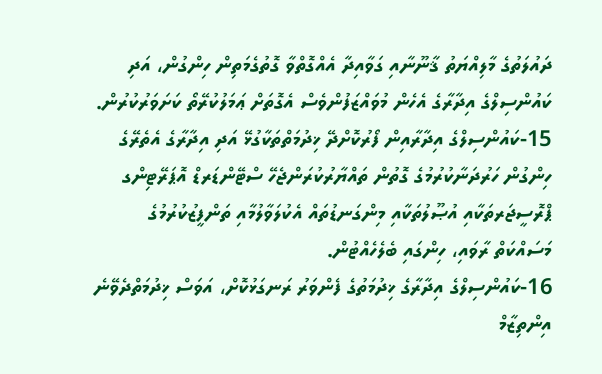ދައުލަތުގެ މާލިއްޔަތު ޤާނޫނާއި ގަވާއިދާ އެއްގޮތްވާ ގޮތުގެމަތިން ހިންގުން، އަދި ކައުންސިލްގެ އިދާރާގެ އެހެން މުވައްޒަފުންވެސް އެގޮތަށް ޢަމަލުކުރޭތޯ ކަށަވަރުކުރުން.
15-ކައުންސިލްގެ އިދާރާއިން ފޯރުކޮށްދޭ ޚިދުމަތްތަކާގުޅޭ އަދި އިދާރާގެ އެތެރޭގެ ހިންގުން ހަރުދަނާކުރުމުގެ ގޮތުން ތައްޔާރުކުރަންޖެހޭ ސްޓޭންޑަރޑް އޮޕަރޭޓިންގ ޕްރޮސީޖަރތަކާއި އުޞޫލުތަކާއި މިންގަނޑުތައް އެކުލަވާލުމާއި ތަންފީޒުކުރުމުގެ މަސައްކަތް ރާވައި، ހިންގައި ބެލެހެއްޓުން.
16-ކައުންސިލްގެ އިދާރާގެ ޚިދުމަތުގެ ފެންވަރު ރަނގަޅުކޮށް، އަވަސް ޚިދުމަތްދެވޭނެ އިންތިޒާމް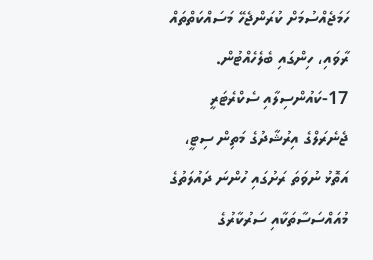ހަމަޖެއްސުމަށް ކުރަންޖެހޭ މަސައްކަތްތައް ރާވައި، ހިންގައި ބެލެހެއްޓުން.
17-ކައުންސިލާއި ސެކްރެޓަރީ ޖެނެރަލްގެ އިރުޝާދުގެ މަތިން ސިޓީ، އަތޮޅު ނުވަތަ ރަށުގައި ހުންނަ ދައުލަތުގެ މުއައްސަސާތަކާއި ސަރުކާރުގެ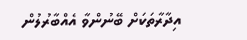އިދާރާތަކަށް ބޭނުންވާ އެއްބާރުލުން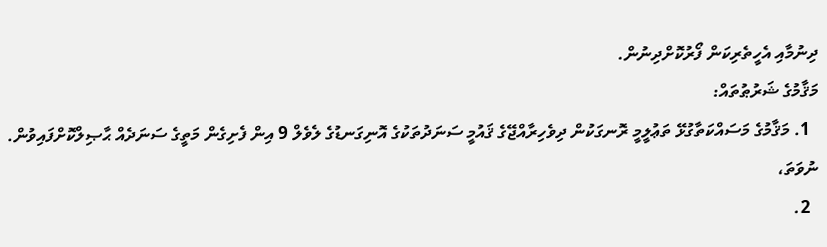ދިނުމާއި އެހީތެރިކަން ފޯރުކޮށްދިނުން.
މަޤާމުގެ ޝަރުޠުތައް:
  1. މަޤާމުގެ މަސައްކަތާގުޅޭ ތަޢުލީމީ ރޮނގަކުން ދިވެހިރާއްޖޭގެ ޤައުމީ ސަނަދުތަކުގެ އޮނިގަނޑުގެ ލެވެލް 9 އިން ފެށިގެން މަތީގެ ސަނަދެއް ޙާޞިލްކޮށްފައިވުން. ނުވަތަ،
  2.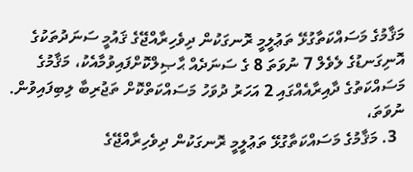މަޤާމުގެ މަސައްކަތާގުޅޭ ތަޢުލީމީ ރޮނގަކުން ދިވެހިރާއްޖޭގެ ޤައުމީ ސަނަދުތަކުގެ އޮނިގަނޑުގެ ލެވެލް 7 ނުވަތަ 8 ގެ ސަނަދެއް ޙާޞިލްކޮށްފައިވުމާއެކު، މަޤާމުގެ މަސައްކަތުގެ ދާއިރާއެއްގައި 2 އަހަރު ދުވަހު މަސައްކަތްކޮށް ތަޖުރިބާ ލިބިފައިވުން. ނުވަތަ،
  3. މަޤާމުގެ މަސައްކަތާގުޅޭ ތަޢުލީމީ ރޮނގަކުން ދިވެހިރާއްޖޭގެ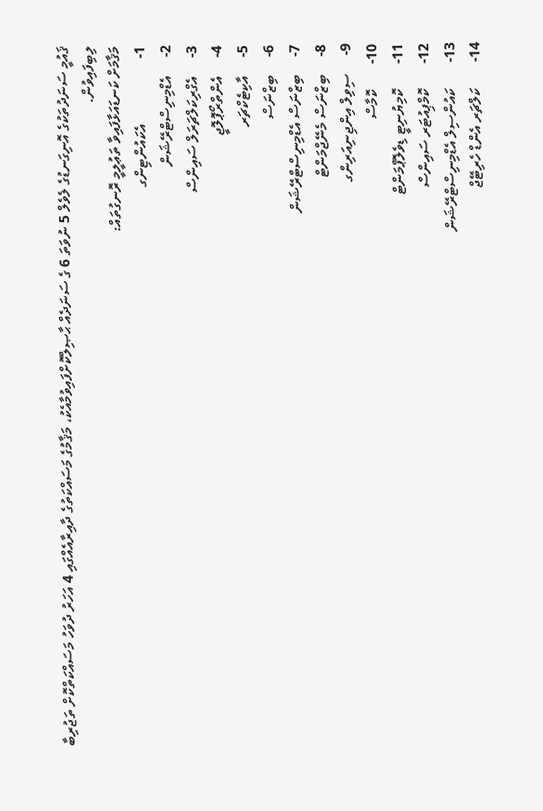ޤައުމީ ސަނަދުތަކުގެ އޮނިގަނޑުގެ ލެވެލް 5 ނުވަތަ 6 ގެ ސަނަދެއް ޙާޞިލްކޮށްފައިވުމާއެކު، މަޤާމުގެ މަސައްކަތުގެ ދާއިރާއެއްގައި 4 އަހަރު ދުވަހު މަސައްކަތްކޮށް ތަޖުރިބާ ލިބިފައިވުން.
މަޤާމަށް ކަނޑައަޅާފައިވާ ތަޢުލީމީ ރޮނގުތައް:
1-                  އެކައުންޓިންގ
2-     އެޑްމިނިސްޓްރޭޝަން
3-     އެގްރިކަލްޗަރަލް ސައިންސް
4-     އެންތްރޯޕޮލޮޖީ
5-     އާކިޓެކްޗަރ
6-     ބިޒްނަސް
7-     ބިޒްނަސް އެޑްމިނިސްޓްރޭޝަން
8-     ބިޒްނަސް މެނޭޖްމަންޓް
9-     ސިވިލް އިންޖިނިއަރިންގ
10-       ކޮމާސް
11-       ކޮމިޔުނިޓީ ޑިވެލޮޕްމަންޓް
12-       ކޮމްޕިއުޓަރ ސައިންސް
13-       ކައުންސިލް އެޑްމިނިސްޓްރޭޝަން
14-       ކަލްޗަރ އެންޑް ހެރިޓޭޖް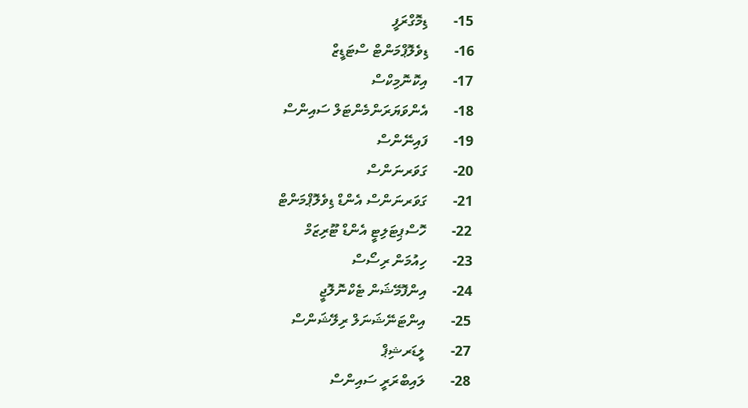15-       ޑިމޮގްރަފީ
16-       ޑިވެލޮޕްމަންޓް ސްޓަޑީޒް
17-       އިކޮނޮމިކްސް
18-       އެންވަޔަރަންމެންޓަލް ސައިންސް
19-       ފައިނޭންސް
20-       ގަވަރނަންސް
21-       ގަވަރނަންސް އެންޑް ޑިވެލޮޕްމަންޓް
22-       ހޮސްޕިޓަލިޓީ އެންޑް ޓޫރިޒަމް
23-       ހިއުމަން ރިސޯސް
24-       އިންފޮމޭޝަން ޓެކްނޮލޮޖީ
25-       އިންޓަނޭޝަނަލް ރިލޭޝަންސް
27-       ލީޑަރޝިޕް
28-       ލައިބްރަރީ ސައިންސް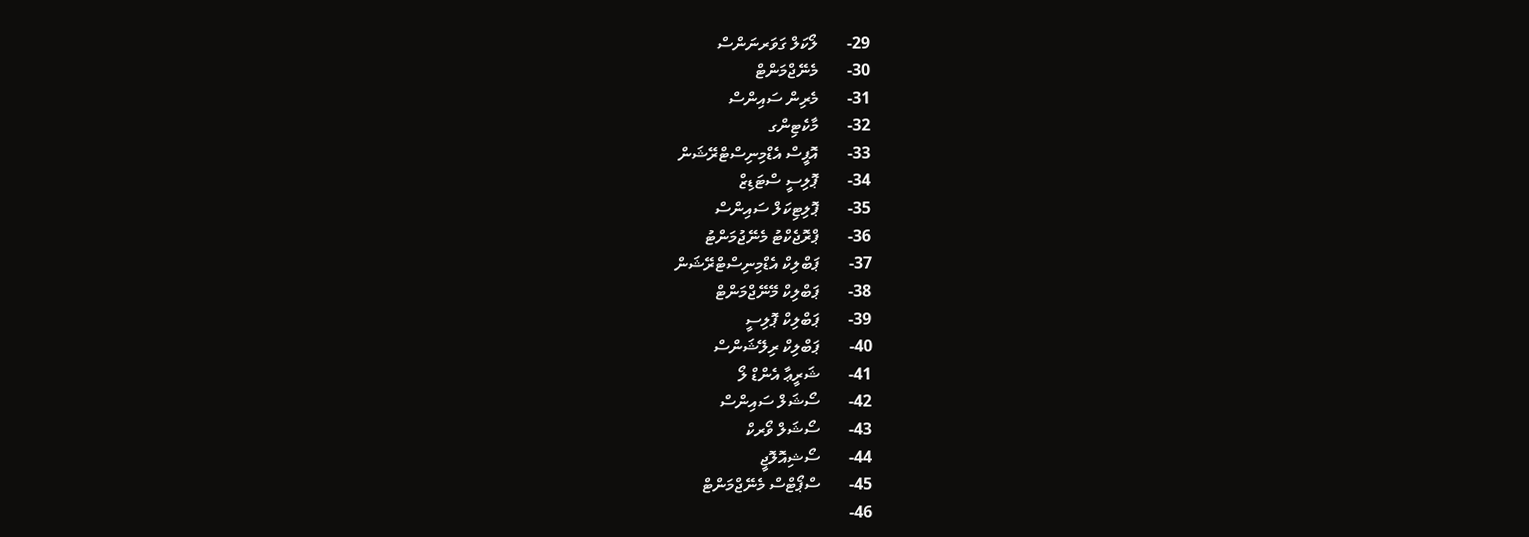29-       ލޯކަލް ގަވަރނަންސް
30-       މެނޭޖްމަންޓް
31-       މެރިން ސައިންސް
32-       މާކެޓިންގ
33-       އޮފީސް އެޑްމިނިސްޓްރޭޝަން
34-       ޕޮލިސީ ސްޓަޑިޒް
35-       ޕޮލިޓިކަލް ސައިންސް
36-       ޕްރޮޖެކްޓު މެނޭޖުމަންޓު
37-       ޕަބްލިކް އެޑްމިނިސްޓްރޭޝަން
38-       ޕަބްލިކް މޭނޭޖްމަންޓް
39-       ޕަބްލިކް ޕޮލިސީ
40-       ޕަބްލިކް ރިލޭޝަންސް
41-       ޝަރީޢާ އެންޑް ލޯ
42-       ސޯޝަލް ސައިންސް
43-       ސޯޝަލް ވޯރކް
44-       ސޯޝިއޮލޮޖީ
45-       ސްޕޯޓްސް މެނޭޖްމަންޓް
46-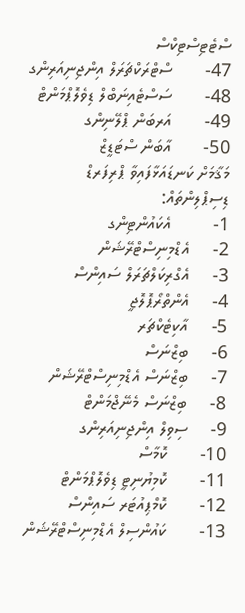ސްޓެޓިސްޓިކްސް
47-       ސްޓްރަކްޗަރަލް އިންޖިނިއަރިންގ
48-       ސަސްޓެއިނަބްލް ޑިވެލޮޕްމަންޓް
49-       އަރބަން ޕްލޭނިންގ
50-       އާބަން ސްޓަޑީޒް
މަޤާމަށް ކަނޑައަޅާފައިވާ ޕްރިފަރޑް ޑިސިޕްލިންތައް:
1-         އެކައުންޓިންގ
2-     އެޑްމިނިސްޓްރޭޝަން
3-     އެގްރިކަލްޗަރަލް ސައިންސް
4-     އެންތްރޯޕޮލޮޖީ
5-     އާކިޓެކްޗަރ
6-     ބިޒްނަސް
7-     ބިޒްނަސް އެޑްމިނިސްޓްރޭޝަން
8-     ބިޒްނަސް މެނޭޖްމަންޓް
9-     ސިވިލް އިންޖިނިއަރިންގ
10-       ކޮމާސް
11-       ކޮމިޔުނިޓީ ޑިވެލޮޕްމަންޓް
12-       ކޮމްޕިއުޓަރ ސައިންސް
13-       ކައުންސިލް އެޑްމިނިސްޓްރޭޝަން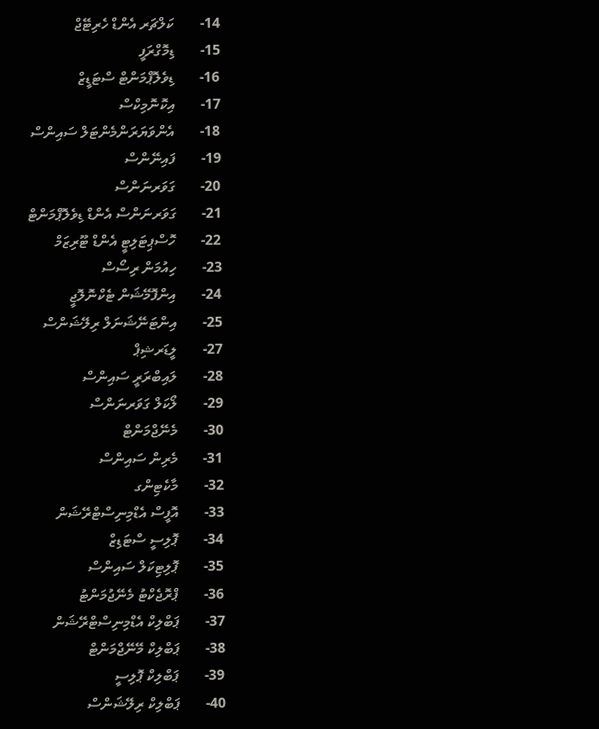14-       ކަލްޗަރ އެންޑް ހެރިޓޭޖް
15-       ޑިމޮގްރަފީ
16-       ޑިވެލޮޕްމަންޓް ސްޓަޑީޒް
17-       އިކޮނޮމިކްސް
18-       އެންވަޔަރަންމެންޓަލް ސައިންސް
19-       ފައިނޭންސް
20-       ގަވަރނަންސް
21-       ގަވަރނަންސް އެންޑް ޑިވެލޮޕްމަންޓް
22-       ހޮސްޕިޓަލިޓީ އެންޑް ޓޫރިޒަމް
23-       ހިއުމަން ރިސޯސް
24-       އިންފޮމޭޝަން ޓެކްނޮލޮޖީ
25-       އިންޓަނޭޝަނަލް ރިލޭޝަންސް
27-       ލީޑަރޝިޕް
28-       ލައިބްރަރީ ސައިންސް
29-       ލޯކަލް ގަވަރނަންސް
30-       މެނޭޖްމަންޓް
31-       މެރިން ސައިންސް
32-       މާކެޓިންގ
33-       އޮފީސް އެޑްމިނިސްޓްރޭޝަން
34-       ޕޮލިސީ ސްޓަޑިޒް
35-       ޕޮލިޓިކަލް ސައިންސް
36-       ޕްރޮޖެކްޓު މެނޭޖުމަންޓު
37-       ޕަބްލިކް އެޑްމިނިސްޓްރޭޝަން
38-       ޕަބްލިކް މޭނޭޖްމަންޓް
39-       ޕަބްލިކް ޕޮލިސީ
40-       ޕަބްލިކް ރިލޭޝަންސް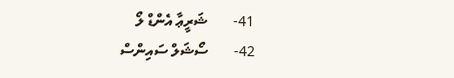41-       ޝަރީޢާ އެންޑް ލޯ
42-       ސޯޝަލް ސައިންސް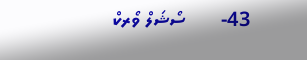43-       ސޯޝަލް ވޯރކް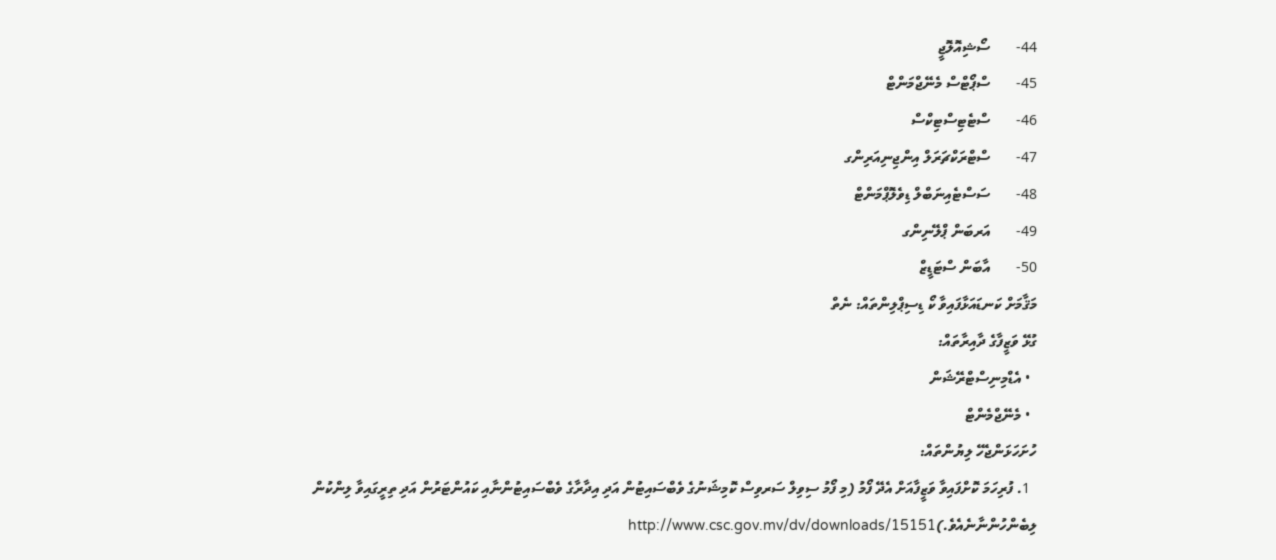44-       ސޯޝިއޮލޮޖީ
45-       ސްޕޯޓްސް މެނޭޖްމަންޓް
46-       ސްޓެޓިސްޓިކްސް
47-       ސްޓްރަކްޗަރަލް އިންޖިނިއަރިންގ
48-       ސަސްޓެއިނަބްލް ޑިވެލޮޕްމަންޓް
49-       އަރބަން ޕްލޭނިންގ
50-       އާބަން ސްޓަޑީޒް
މަޤާމަށް ކަނޑައަޅާފައިވާ ކޯ ޑިސިޕްލިންތައް: ނެތް
ގުޅޭ ވަޒީފާގެ ދާއިރާތައް:
  • އެޑްމިނިސްޓްރޭޝަން
  • މެނޭޖްމެންޓް
ހުށަހަޅަންޖެހޭ ލިޔުންތައް:
  1. ފުރިހަމަ ކޮށްފައިވާ ވަޒީފާއަށް އެދޭ ފޯމު (މި ފޯމު ސިވިލް ސަރވިސް ކޮމިޝަނުގެ ވެބްސައިޓުން އަދި އިދާރާގެ ވެބްސައިޓުންނާއި ކައުންޓަރުން އަދި ތިރީގައިވާ ލިންކުން ލިބެންހުންނާނެއެވެ.)http://www.csc.gov.mv/dv/downloads/15151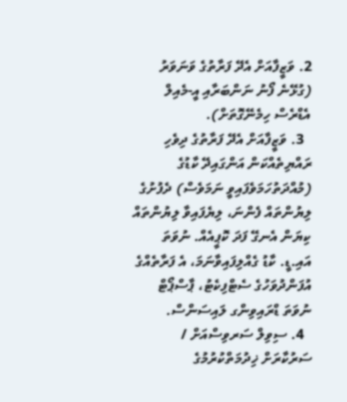2. ވަޒީފާއަށް އެދޭ ފަރާތުގެ ވަނަވަރު (ގުޅޭނެ ފޯނު ނަންބަރާއި އީ-މެއިލް އެޑްރެސް ހިމެނޭގޮތަށް).
  3. ވަޒީފާއަށް އެދޭ ފަރާތުގެ ދިވެހި ރައްޔިތެއްކަން އަންގައިދޭ ކާޑުގެ (މުއްދަތުހަމަވެފައިވީ ނަމަވެސް) ދެފުށުގެ ލިޔުންތައް ފެންނަ، ލިޔެފައިވާ ލިޔުންތައް ކިޔަން އެނގޭ ފަދަ ކޮޕީއެއް. ނުވަތަ އައި.ޑީ. ކާޑު ގެއްލިފައިވާނަމަ، އެ ފަރާތެއްގެ އުފަންދުވަހުގެ ސެޓްފިކެޓު، ޕާސްޕޯޓް ނުވަތަ ޑްރައިވިންގ ލައިސަންސް.
  4. ސިވިލް ސަރވިސްއަށް / ސަރުކާރަށް ޚިދުމަތްކުރުމުގެ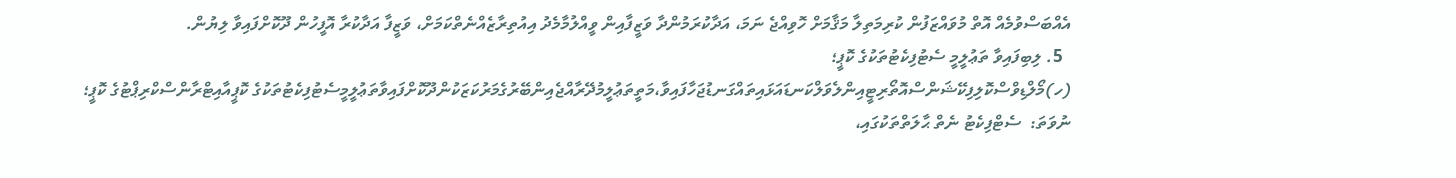އެއްބަސްވުމެއް އޮތް މުވައްޒަފުން ކުރިމަތިލާ މަޤާމަށް ހޮވިއްޖެ ނަމަ، އަދާކުރަމުންދާ ވަޒީފާއިން ވީއްލުމާމެދު އިއުތިރާޒެއްނެތްކަމަށް، ވަޒީފާ އަދާކުރާ އޮފީހުން ދޫކޮށްފައިވާ ލިޔުން.
  5. ލިބިފައިވާ ތަޢުލީމީ ސެޓުފިކެޓުތަކުގެ ކޮޕީ؛
(ހ)މޯލްޑިވްސްކޮލިފިކޭޝަންސްއޮތޯރިޓީއިންލެވަލްކަނޑައަޅައިތައްގަނޑުޖަހާފައިވާ،މަތީތަޢުލީމުދޭރާއްޖެއިންބޭރުގެމަރުކަޒަކުންދޫކޮށްފައިވާތަޢުލީމީސެޓުފިކެޓުތަކުގެ ކޮޕީއާއިޓްރާންސްކްރިޕްޓުގެ ކޮޕީ؛ ނުވަތަ:  ސެޓްފިކެޓު ނެތް ޙާލަތްތަކުގައި،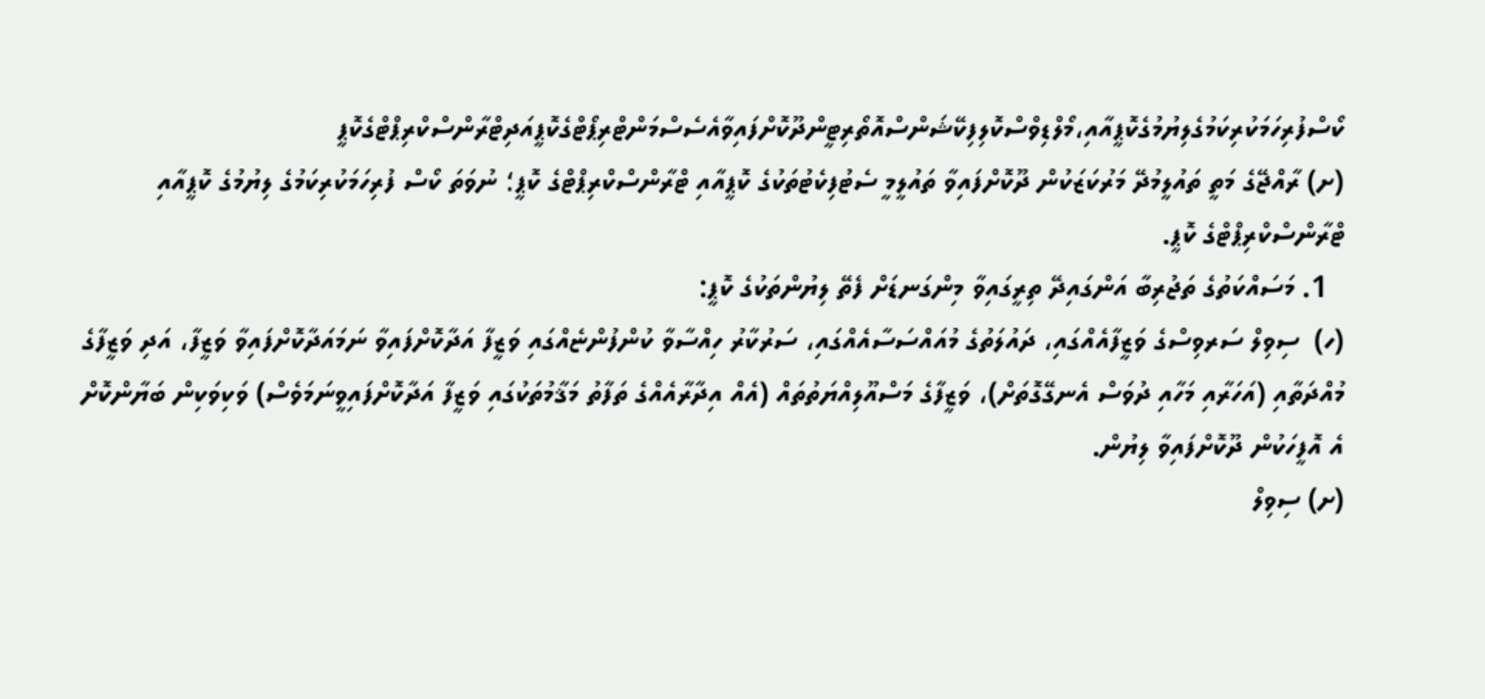ކޯސްފުރިހަމަކުރިކަމުގެލިޔުމުގެކޮޕީއާއި،މޯލްޑިވްސްކޮލިފިކޭޝަންސްއޮތޯރިޓީންދޫކޮށްފައިވާއެސެސްމަންޓްރިޕޯޓްގެކޮޕީއަދިޓްރާންސްކްރިޕްޓްގެކޮޕީ
(ށ) ރާއްޖޭގެ މަތީ ތައުލީމުދޭ މަރުކަޒަކުން ދޫކޮށްފައިވާ ތައުލީމީ ސެޓުފިކެޓުތަކުގެ ކޮޕީއާއި ޓްރާންސްކްރިޕްޓްގެ ކޮޕީ؛ ނުވަތަ ކޯސް ފުރިހަމަކުރިކަމުގެ ލިޔުމުގެ ކޮޕީއާއި ޓްރާންސްކްރިޕްޓްގެ ކޮޕީ.
  1. މަސައްކަތުގެ ތަޖުރިބާ އަންގައިދޭ ތިރީގައިވާ މިންގަނޑަށް ފެތޭ ލިޔުންތަކުގެ ކޮޕީ:
(ހ)  ސިވިލް ސަރވިސްގެ ވަޒީފާއެއްގައި، ދައުލަތުގެ މުއައްސަސާއެއްގައި، ސަރުކާރު ހިއްސާވާ ކުންފުންޏެއްގައި ވަޒީފާ އަދާކޮށްފައިވާ ނަމައަދާކޮށްފައިވާ ވަޒީފާ، އަދި ވަޒީފާގެ މުއްދަތާއި (އަހަރާއި މަހާއި ދުވަސް އެނގޭގޮތަށް)، ވަޒީފާގެ މަސްއޫލިއްޔަތުތައް (އެއް އިދާރާއެއްގެ ތަފާތު މަޤާމުތަކުގައި ވަޒީފާ އަދާކޮށްފައިވީނަމަވެސް) ވަކިވަކިން ބަޔާންކޮށް އެ އޮފީހަކުން ދޫކޮށްފައިވާ ލިޔުން.
(ށ) ސިވިލް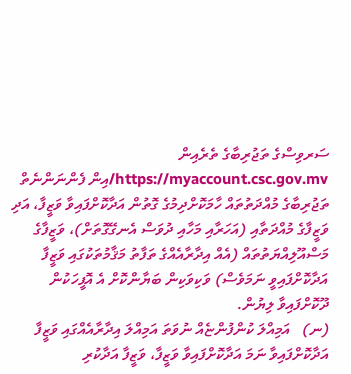ސަރވިސްގެ ތަޖުރިބާގެ ތެރެއިން https://myaccount.csc.gov.mv/އިން ފެންނަންނެތް ތަޖުރިބާގެ މުއްދަތުތައް ހާމަކޮށްދިމުގެ ގޮތުން އަދާކޮށްފައިވާ ވަޒީފާ، އަދި ވަޒީފާގެ މުއްދަތާއި (އަހަރާއި މަހާއި ދުވަސް އެނގޭގޮތަށް)، ވަޒީފާގެ މަސްއޫލިއްޔަތުތައް (އެއް އިދާރާއެއްގެ ތަފާތު މަޤާމުތަކުގައި ވަޒީފާ އަދާކޮށްފައިވީ ނަމަވެސް) ވަކިވަކިން ބަޔާންކޮށް އެ އޮފީހަކުން ދޫކޮށްފައިވާ ލިޔުން.
(ނ)   އަމިއްލަ ކުންފުންޏެއް ނުވަތަ އަމިއްލަ އިދާރާއެއްގައި ވަޒީފާ އަދާކޮށްފައިވާ ނަމަ އަދާކޮށްފައިވާ ވަޒީފާ، ވަޒީފާ އަދާކުރި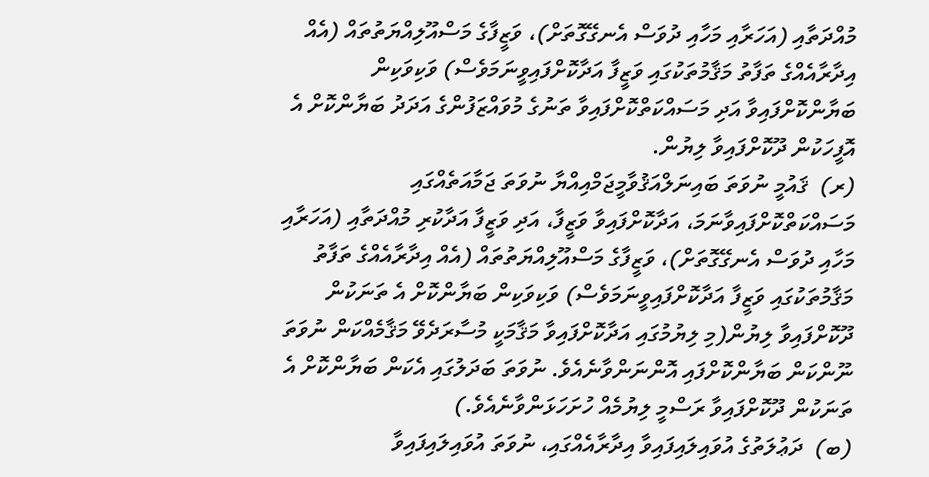މުއްދަތާއި (އަހަރާއި މަހާއި ދުވަސް އެނގޭގޮތަށް)، ވަޒީފާގެ މަސްއޫލިއްޔަތުތައް (އެއް އިދާރާއެއްގެ ތަފާތު މަޤާމުތަކުގައި ވަޒީފާ އަދާކޮށްފައިވީނަމަވެސް) ވަކިވަކިން ބަޔާންކޮށްފައިވާ އަދި މަސައްކަތްކޮށްފައިވާ ތަނުގެ މުވައްޒަފުންގެ އަދަދު ބަޔާންކޮށް އެ އޮފީހަކުން ދޫކޮށްފައިވާ ލިޔުން.
(ރ)  ޤައުމީ ނުވަތަ ބައިނަލްއަޤުވާމީޖަމްއިއްޔާ ނުވަތަ ޖަމާއަތެއްގައި މަސައްކަތްކޮށްފައިވާނަމަ، އަދާކޮށްފައިވާ ވަޒީފާ، އަދި ވަޒީފާ އަދާކުރި މުއްދަތާއި (އަހަރާއި މަހާއި ދުވަސް އެނގޭގޮތަށް)، ވަޒީފާގެ މަސްއޫލިއްޔަތުތައް (އެއް އިދާރާއެއްގެ ތަފާތު މަޤާމުތަކުގައި ވަޒީފާ އަދާކޮށްފައިވީނަމަވެސް) ވަކިވަކިން ބަޔާންކޮށް އެ ތަނަކުން ދޫކޮށްފައިވާ ލިޔުން(މި ލިޔުމުގައި އަދާކޮށްފައިވާ މަޤާމަކީ މުސާރަދެވޭ މަޤާމެއްކަން ނުވަތަ ނޫންކަން ބަޔާންކޮށްފައި އޮންނަންވާނެއެވެ. ނުވަތަ ބަދަލުގައި އެކަން ބަޔާންކޮށް އެ ތަނަކުން ދޫކޮށްފައިވާ ރަސްމީ ލިޔުމެއް ހުށަހަޅަންވާނެއެވެ.)
(ބ)  ދަޢުލަތުގެ އުވައިލައިފައިވާ އިދާރާއެއްގައި، ނުވަތަ އުވައިލައިފައިވާ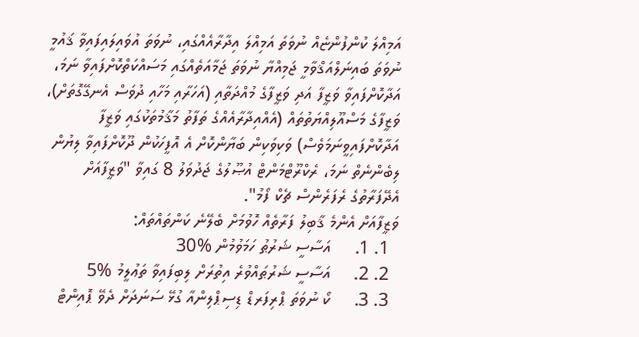އަމިއްލަ ކުންފުންޏެއް ނުވަތަ އަމިއްލަ އިދާރާއެއްގައި، ނުވަތަ އުވައިލައިފައިވާ ޤައުމީ ނުވަތަ ބައިނަލްއަޤްވާމީ ޖަމިއްޔާ ނުވަތަ ޖަމާއަތެއްގައި މަސައްކަތްކޮށްފައިވާ ނަމަ، އަދާކޮށްފައިވާ ވަޒީފާ އަދި ވަޒީފާގެ މުއްދަތާއި (އަހަރާއި މަހާއި ދުވަސް އެނގޭގޮތަށް)، ވަޒީފާގެ މަސްއޫލިއްޔަތުތައް (އެއްއިދާރާއެއްގެ ތަފާތު މަޤާމުތަކުގައި ވަޒީފާ އަދާކޮށްފައިވީނަމަވެސް) ވަކިވަކިން ބަޔާންކޮށް އެ އޮފީހަކުން ދޫކޮށްފައިވާ ލިޔުން ލިބެންނެތް ނަމަ، ރެކްރޫޓްމަންޓް އުޞޫލުގެ ޖަދުވަލު 8 ގައިވާ "ވަޒީފާއަށް އެދޭފަރާތުގެ ރެފަރެންސް ޗެކް ފޯމު".
ވަޒީފާއަށް އެންމެ ޤާބިލު ފަރާތެއް ހޮވުމަށް ބެލޭނެ ކަންތައްތައް:
  1. 1.     އަސާސީ ޝަރުޠު ހަމަވުމުން %30
  2. 2.     އަސާސީ ޝަރުޠައްވުރެ އިތުރަށް ލިބިފައިވާ ތަޢުލީމު %5
  3. 3.     ކޯ ނުވަތަ ޕްރިފަރޑް ޑިސިޕްލިންއާ ގުޅޭ ސަނަދަށް ދެވޭ ޕޮއިންޓް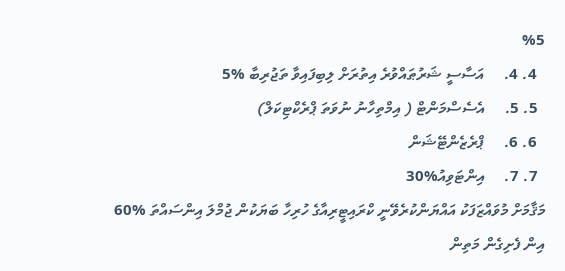%5
  4. 4.     އަސާސީ ޝަރުޠައްވުރެ އިތުރަށް ލިބިފައިވާ ތަޖުރިބާ %5
  5. 5.     އެސެސްމަންޓް ( އިމްތިހާނު ނުވަތަ ޕްރެކްޓިކަލް)
  6. 6.     ޕްރެޒެންޓޭޝަން
  7. 7.     އިންޓަވިއު%30
މަޤާމަށް މުވައްޒަފަކު އައްޔަންކުރެވޭނީ ކްރައިޓީރިއާގެ ހުރިހާ ބަޔަކުން ޖުމްލަ އިންސައްތަ %60 އިން ފެށިގެން މަތިން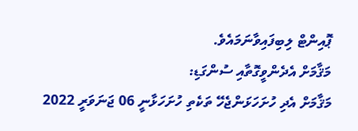ޕޮއިންޓް ލިބިފައިވާނަމައެވެ.
މަޤާމަށް އެދެންވީގޮތާއި ސުންގަޑި:
މަޤާމަށް އެދި ހުށަހަޅަންޖެހޭ ތަކެތި ހުށަހަޅާނީ 06 ޖަނަވަރީ 2022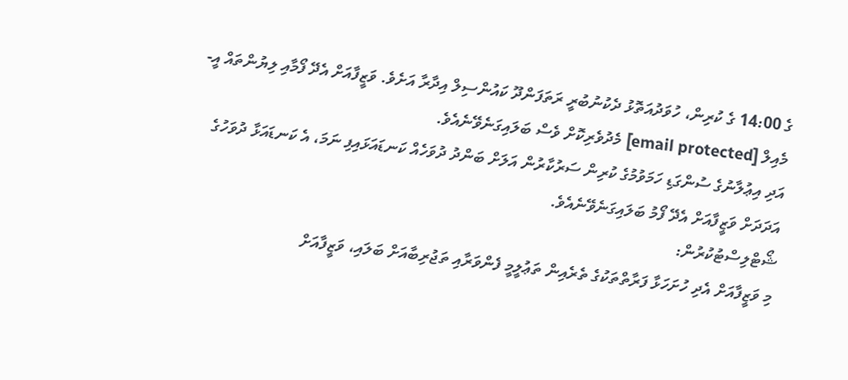ގެ 14:00 ގެ ކުރިން، ހުވަދުއަތޮޅު ދެކުނުބުރީ ރަތަފަންދޫ ކައުންސިލް އިދާރާ އަށެވެ. ވަޒީފާއަށް އެދޭ ފޯމާއި ލިޔުންތައް އީ-މެއިލް [email protected] މެދުވެރިކޮށް ވެސް ބަލައިގަނެވޭނެއެވެ.
އަދި އިޢުލާނުގެ ސުންގަޑި ހަމަވުމުގެ ކުރިން ސަރުކާރުން އަލަށް ބަންދު ދުވަހެއް ކަނޑައަޅައިފި ނަމަ، އެ ކަނޑައަޅާ ދުވަހުގެ އަދަދަށް ވަޒީފާއަށް އެދޭ ފޯމު ބަލައިގަނެވޭނެއެވެ.
ޝޯޓްލިސްޓުކުރުން:
މި ވަޒީފާއަށް އެދި ހުށަހަޅާ ފަރާތްތަކުގެ ތެރެއިން ތަޢުލީމީ ފެންވަރާއި ތަޖުރިބާއަށް ބަލައި، ވަޒީފާއަށް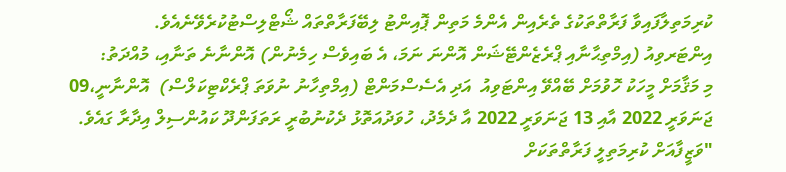ކުރިމަތިލާފައިވާ ފަރާތްތަކުގެ ތެރެއިން އެންމެ މަތިން ޕޮއިންޓު ލިބޭފަރާތްތައް ޝޯޓްލިސްޓުކުރެވޭނެއެވެ.
އިންޓަރވިއު (އިމްތިޙާނާއި ޕްރެޒެންޓޭޝަން އޮންނަ ނަމަ، އެ ބައިވެސް ހިމެނުން) އޮންނާނެ ތަނާއި، މުއްދަތު:
މި މަޤާމަށް މީހަކު ހޮވުމަށް ބޭއްވޭ އިންޓަވިއު  އަދި އެސެސްމަންޓް (އިމްތިހާނު ނުވަތަ ޕްރެކްޓިކަލްސް)  އޮންނާނީ،09 ޖަނަވަރީ 2022 އާއި 13 ޖަނަވަރީ 2022 އާ ދެމެދު، ހުވަދުއަތޮޅު ދެކުނުބުރީ ރަތަފަންދޫ ކައުންސިލް އިދާރާ ގައެވެ.
"ވަޒީފާއަށް ކުރިމަތިލީ ފަރާތްތަކަށް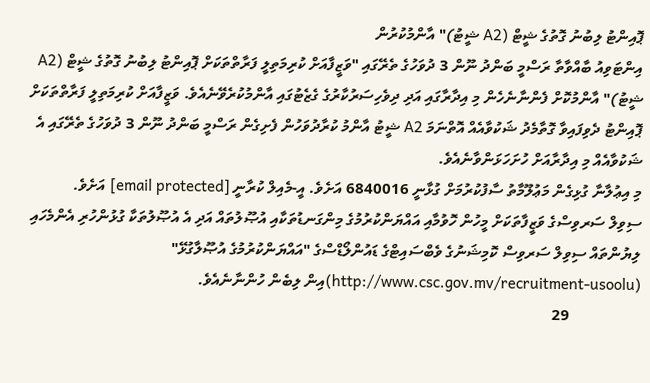ޕޮއިންޓު ލިބުނު ގޮތުގެ ޝީޓް (A2 ޝީޓު)" އާންމުކުރުން
އިންޓަވިއު ބާއްވާތާ ރަސްމީ ބަންދު ނޫން 3 ދުވަހުގެ ތެރޭގައި "ވަޒީފާއަށް ކުރިމަތިލީ ފަރާތްތަކަށް ޕޮއިންޓު ލިބުނު ގޮތުގެ ޝީޓް (A2 ޝީޓު)" އާންމުކޮށް ފެންނާނެހެން މި އިދާރާގައި އަދި ދިވެހިސަރުކާރުގެ ގެޒެޓުގައި އާންމުކުރެވޭނެއެވެ. ވަޒީފާއަށް ކުރިމަތިލީ ފަރާތްތަކަށް ޕޮއިންޓު ދެވިފައިވާ ގޮތާމެދު ޝަކުވާއެއް އޮތްނަމަ A2 ޝީޓު އާންމު ކުރާދުވަހުން ފެށިގެން ރަސްމީ ބަންދު ނޫން 3 ދުވަހުގެ ތެރޭގައި އެ ޝަކުވާއެއް މި އިދާރާއަށް ހުށަހަޅަންވާނެއެވެ.
މި އިޢުލާނާ ގުޅިގެން މަޢުލޫމާތު ސާފުކުރުމަށް ގުޅާނީ 6840016 އަށެވެ. އީ-މެއިލް ކުރާނީ [email protected] އަށެވެ.
ސިވިލް ސަރވިސްގެ ވަޒީފާތަކަށް މީހުން ހޮވުމާއި އައްޔަންކުރުމުގެ މިންގަނޑުތަކާއި އުޞޫލުތައް އަދި އެ އުޞޫލުތަކާ ގުޅުންހުރި އެންމެހައި ލިޔުންތައް ސިވިލް ސަރވިސް ކޮމިޝަނުގެ ވެބްސައިޓްގެ ޑައުންލޯޑްސްގެ "އައްޔަންކުރުމުގެ އުޞޫލާގުޅޭ" (http://www.csc.gov.mv/recruitment-usoolu)އިން ލިބެން ހުންނާނެއެވެ.
                  29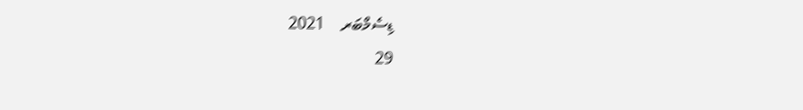ޑިސެމްބަރ    2021
29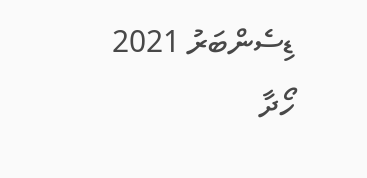ޑިސެންބަރު 2021
ހޯދާ